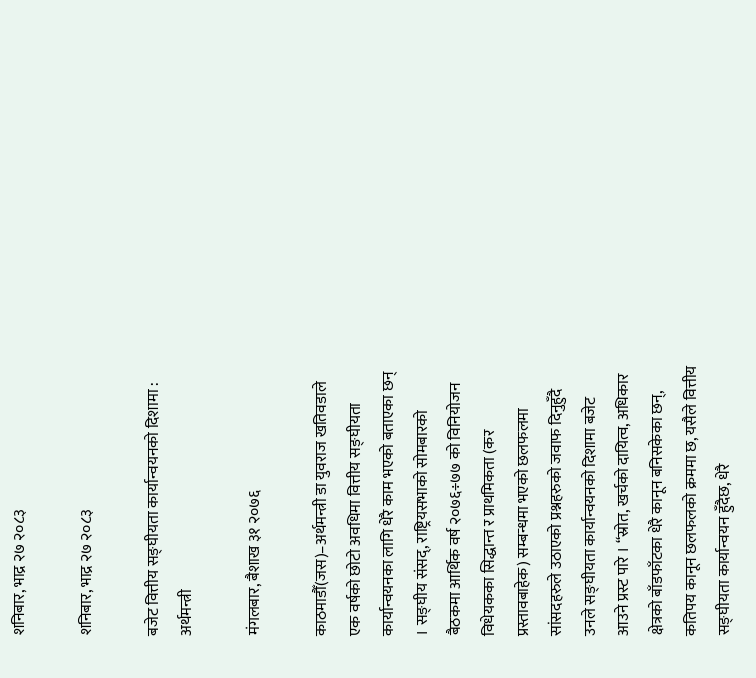शनिबार, भाद्र २७ २०८३

शनिबार, भाद्र २७ २०८३

बजेट वित्तीय सङ्घीयता कार्यान्वयनको दिशामा : अर्थमन्त्री

मंगलबार, बैशाख ३१ २०७६

काठमाडौँ(जस)–अर्थमन्त्री डा युवराज खतिवडाले एक वर्षको छोटो अवधिमा वित्तीय सङ्घीयता कार्यान्वयनका लागि धेरै काम भएको बताएका छन् । सङ्घीय संसद्, राष्ट्रियसभाको सोमबारको बैठकमा आर्थिक वर्ष २०७६÷७७ को विनियोजन विधेयकका सिद्धान्त र प्राथमिकता (कर प्रस्तावबाहेक) सम्बन्धमा भएको छलफलमा सांसदहरुले उठाएको प्रश्नहरुको जवाफ दिनुहुँदै उनले सङ्घीयता कार्यान्वयनको दिशामा बजेट आउने प्रस्ट पारे । “स्रोत, खर्चको दायित्व, अधिकार क्षेत्रको बाँडफाँटका धेरै कानून बनिसकेका छन्, कतिपय कानून छलफलको क्रममा छ, यसैले वित्तीय सङ्घीयता कार्यान्वयन हुँदैछ, धेरै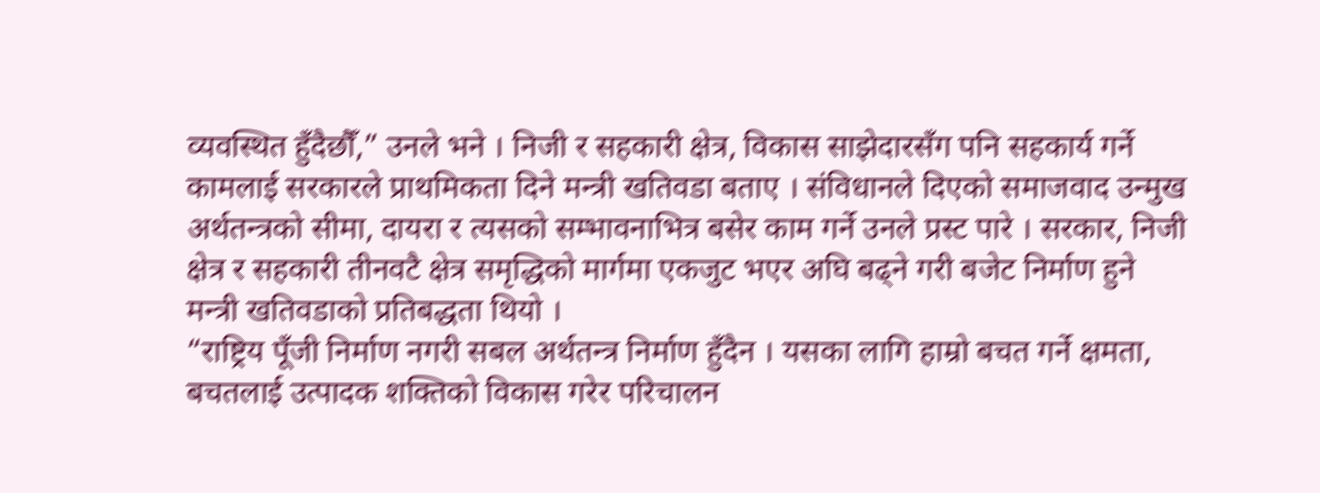व्यवस्थित हुँदैछौँ,” उनले भने । निजी र सहकारी क्षेत्र, विकास साझेदारसँग पनि सहकार्य गर्ने कामलाई सरकारले प्राथमिकता दिने मन्त्री खतिवडा बताए । संविधानले दिएको समाजवाद उन्मुख अर्थतन्त्रको सीमा, दायरा र त्यसको सम्भावनाभित्र बसेर काम गर्ने उनले प्रस्ट पारे । सरकार, निजी क्षेत्र र सहकारी तीनवटै क्षेत्र समृद्धिको मार्गमा एकजुट भएर अघि बढ्ने गरी बजेट निर्माण हुने मन्त्री खतिवडाको प्रतिबद्धता थियो ।
“राष्ट्रिय पूँजी निर्माण नगरी सबल अर्थतन्त्र निर्माण हुँदैन । यसका लागि हाम्रो बचत गर्ने क्षमता, बचतलाई उत्पादक शक्तिको विकास गरेर परिचालन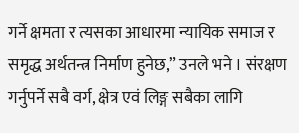गर्ने क्षमता र त्यसका आधारमा न्यायिक समाज र समृद्ध अर्थतन्त्र निर्माण हुनेछ,” उनले भने । संरक्षण गर्नुपर्ने सबै वर्ग, क्षेत्र एवं लिङ्ग सबैका लागि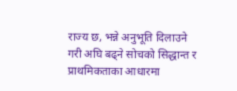राज्य छ, भन्ने अनुभूति दिलाउने गरी अघि बढ्ने सोचको सिद्धान्त र प्राथमिकताका आधारमा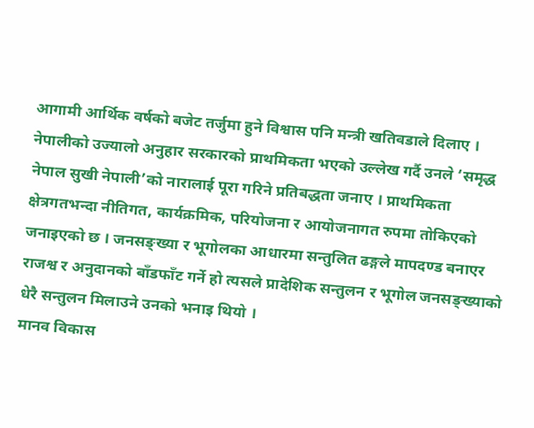आगामी आर्थिक वर्षको बजेट तर्जुमा हुने विश्वास पनि मन्त्री खतिवडाले दिलाए । नेपालीको उज्यालो अनुहार सरकारको प्राथमिकता भएको उल्लेख गर्दै उनले ‘समृद्ध नेपाल सुखी नेपाली’को नारालाई पूरा गरिने प्रतिबद्धता जनाए । प्राथमिकता क्षेत्रगतभन्दा नीतिगत, कार्यक्रमिक, परियोजना र आयोजनागत रुपमा तोकिएको जनाइएको छ । जनसङ्ख्या र भूगोलका आधारमा सन्तुलित ढङ्गले मापदण्ड बनाएर राजश्व र अनुदानको बाँडफाँट गर्ने हो त्यसले प्रादेशिक सन्तुलन र भूगोल जनसङ्ख्याको धेरै सन्तुलन मिलाउने उनको भनाइ थियो ।
मानव विकास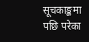सूचकाङ्कमा पछि परेका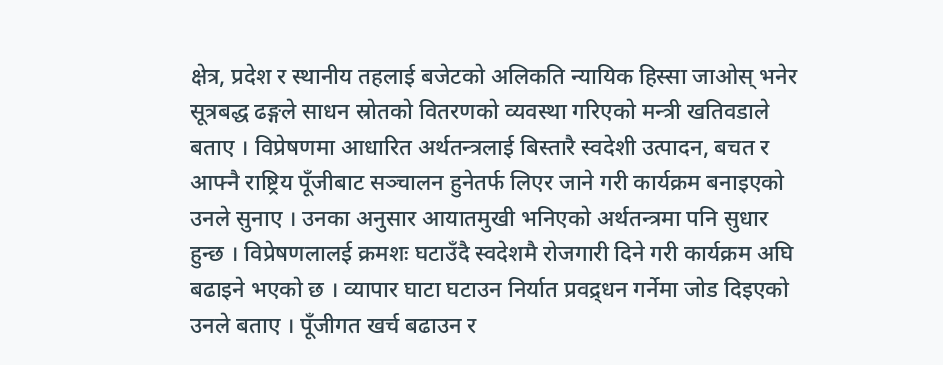क्षेत्र, प्रदेश र स्थानीय तहलाई बजेटको अलिकति न्यायिक हिस्सा जाओस् भनेर सूत्रबद्ध ढङ्गले साधन स्रोतको वितरणको व्यवस्था गरिएको मन्त्री खतिवडाले बताए । विप्रेषणमा आधारित अर्थतन्त्रलाई बिस्तारै स्वदेशी उत्पादन, बचत र आफ्नै राष्ट्रिय पूँजीबाट सञ्चालन हुनेतर्फ लिएर जाने गरी कार्यक्रम बनाइएको उनले सुनाए । उनका अनुसार आयातमुखी भनिएको अर्थतन्त्रमा पनि सुधार हुन्छ । विप्रेषणलालई क्रमशः घटाउँदै स्वदेशमै रोजगारी दिने गरी कार्यक्रम अघि बढाइने भएको छ । व्यापार घाटा घटाउन निर्यात प्रवद्र्धन गर्नेमा जोड दिइएको उनले बताए । पूँजीगत खर्च बढाउन र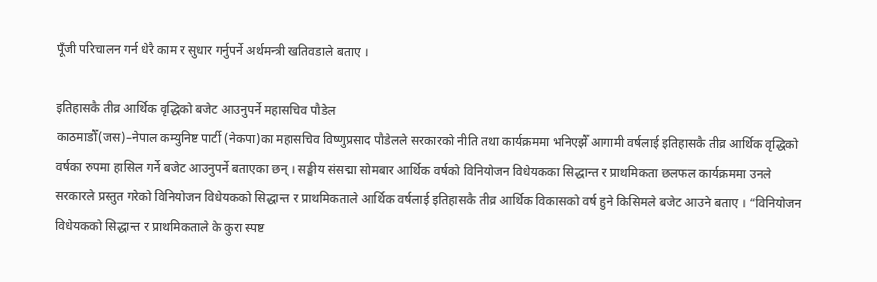पूँजी परिचालन गर्न धेरै काम र सुधार गर्नुपर्ने अर्थमन्त्री खतिवडाले बताए ।

इतिहासकै तीव्र आर्थिक वृद्धिको बजेट आउनुपर्ने महासचिव पौडेल
काठमाडौँ(जस)–नेपाल कम्युनिष्ट पार्टी (नेकपा)का महासचिव विष्णुप्रसाद पौडेलले सरकारको नीति तथा कार्यक्रममा भनिएझैँ आगामी वर्षलाई इतिहासकै तीव्र आर्थिक वृद्धिको वर्षका रुपमा हासिल गर्ने बजेट आउनुपर्ने बताएका छन् । सङ्घीय संसद्मा सोमबार आर्थिक वर्षको विनियोजन विधेयकका सिद्धान्त र प्राथमिकता छलफल कार्यक्रममा उनले सरकारले प्रस्तुत गरेको विनियोजन विधेयकको सिद्धान्त र प्राथमिकताले आर्थिक वर्षलाई इतिहासकै तीव्र आर्थिक विकासको वर्ष हुने किसिमले बजेट आउने बताए । “विनियोजन विधेयकको सिद्धान्त र प्राथमिकताले के कुरा स्पष्ट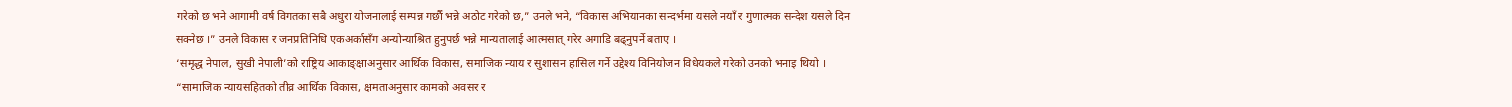गरेको छ भने आगामी वर्ष विगतका सबै अधुरा योजनालाई सम्पन्न गर्छौं भन्ने अठोट गरेको छ,” उनले भने, “विकास अभियानका सन्दर्भमा यसले नयाँ र गुणात्मक सन्देश यसले दिन सक्नेछ ।” उनले विकास र जनप्रतिनिधि एकअर्कासँग अन्योन्याश्रित हुनुपर्छ भन्ने मान्यतालाई आत्मसात् गरेर अगाडि बढ्नुपर्ने बताए ।
‘समृद्ध नेपाल, सुखी नेपाली’को राष्ट्रिय आकाङ्क्षाअनुसार आर्थिक विकास, समाजिक न्याय र सुशासन हासिल गर्ने उद्देश्य विनियोजन विधेयकले गरेको उनको भनाइ थियो । “सामाजिक न्यायसहितको तीव्र आर्थिक विकास, क्षमताअनुसार कामको अवसर र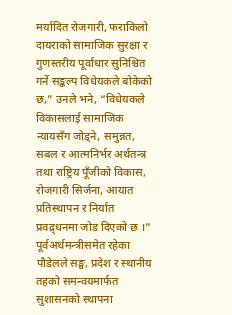मर्यादित रोजगारी, फराकिलो दायराको सामाजिक सुरक्षा र गुणस्तरीय पूर्वाधार सुनिश्चित गर्ने सङ्कल्प विधेयकले बोकेको छ,” उनले भने, “विधेयकले विकासलाई सामाजिक न्यायसँग जोड्ने, समुन्नत, सबल र आत्मनिर्भर अर्थतन्त्र तथा राष्ट्रिय पूँजीको विकास, रोजगारी सिर्जना, आयात प्रतिस्थापन र निर्यात प्रवद्र्धनमा जोड दिएको छ ।” पूर्वअर्थमन्त्रीसमेत रहेका पौडेलले सङ्घ, प्रदेश र स्थानीय तहको समन्वयमार्फत सुशासनको स्थापना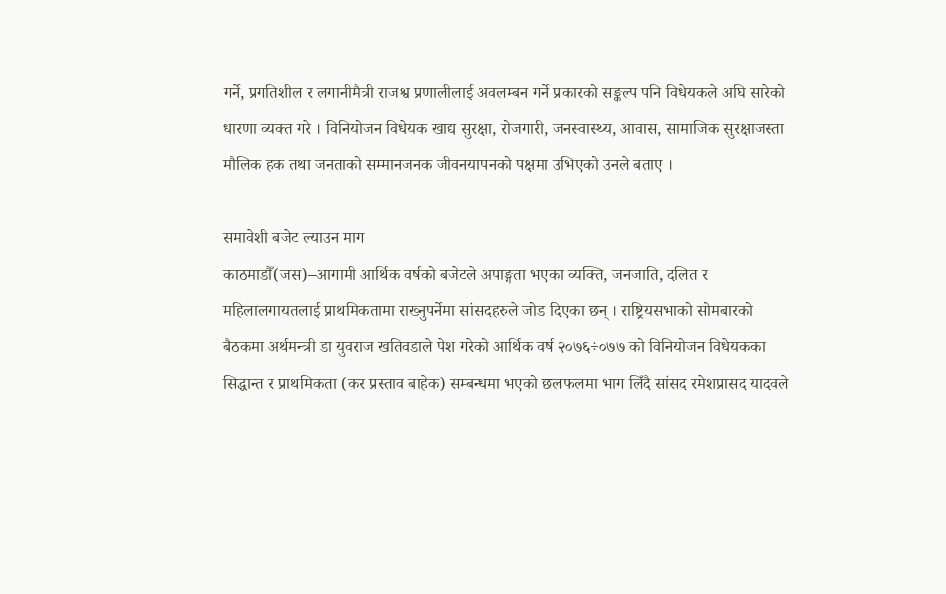गर्ने, प्रगतिशील र लगानीमैत्री राजश्व प्रणालीलाई अवलम्बन गर्ने प्रकारको सङ्कल्प पनि विधेयकले अघि सारेको धारणा व्यक्त गरे । विनियोजन विधेयक खाद्य सुरक्षा, रोजगारी, जनस्वास्थ्य, आवास, सामाजिक सुरक्षाजस्ता मौलिक हक तथा जनताको सम्मानजनक जीवनयापनको पक्षमा उभिएको उनले बताए ।

समावेशी बजेट ल्याउन माग
काठमाडौँ(जस)–आगामी आर्थिक वर्षको बजेटले अपाङ्गता भएका व्यक्ति, जनजाति, दलित र महिलालगायतलाई प्राथमिकतामा राख्नुपर्नेमा सांसदहरुले जोड दिएका छन् । राष्ट्रियसभाको सोमबारको बैठकमा अर्थमन्त्री डा युवराज खतिवडाले पेश गरेको आर्थिक वर्ष २०७६÷०७७ को विनियोजन विधेयकका सिद्धान्त र प्राथमिकता (कर प्रस्ताव बाहेक) सम्बन्धमा भएको छलफलमा भाग लिँदै सांसद रमेशप्रासद यादवले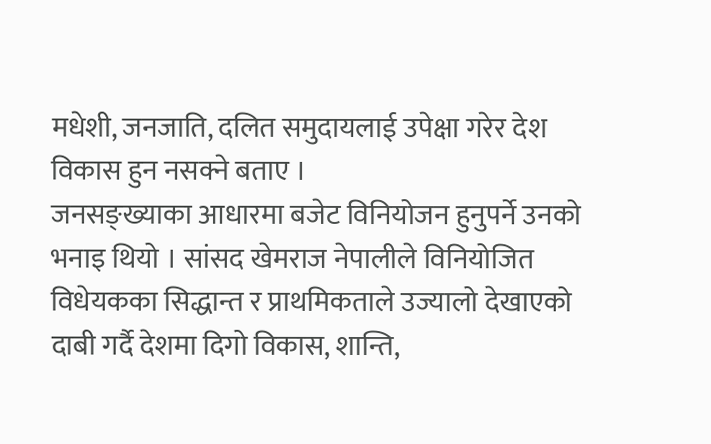मधेशी, जनजाति, दलित समुदायलाई उपेक्षा गरेर देश विकास हुन नसक्ने बताए ।
जनसङ्ख्याका आधारमा बजेट विनियोजन हुनुपर्ने उनको भनाइ थियो । सांसद खेमराज नेपालीले विनियोजित विधेयकका सिद्धान्त र प्राथमिकताले उज्यालो देखाएको दाबी गर्दै देशमा दिगो विकास, शान्ति,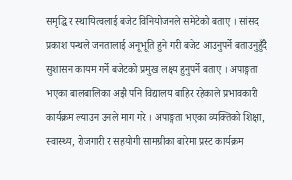समृद्धि र स्थायित्वलाई बजेट विनियोजनले समेटेको बताए । सांसद प्रकाश पन्थले जनतालाई अनूभूति हुने गरी बजेट आउनुपर्ने बताउनुहुँदै सुशासन कायम गर्ने बजेटको प्रमुख लक्ष्य हुनुपर्ने बताए । अपाङ्गता भएका बालबालिका अझै पनि विद्यालय बाहिर रहेकाले प्रभावकारी कार्यक्रम ल्याउन उनले माग गरे । अपाङ्गता भएका व्यक्तिको शिक्षा, स्वास्थ्य, रोजगारी र सहयोगी सामग्रीका बारेमा प्रस्ट कार्यक्रम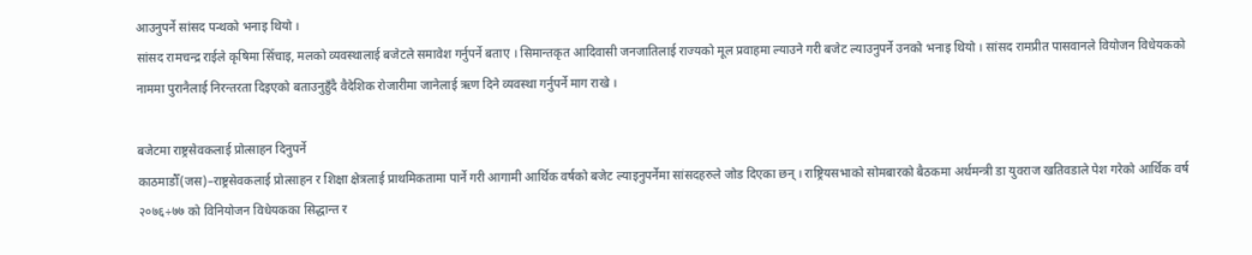आउनुपर्ने सांसद पन्थको भनाइ थियो ।
सांसद रामचन्द्र राईले कृषिमा सिँचाइ, मलको व्यवस्थालाई बजेटले समावेश गर्नुपर्ने बताए । सिमान्तकृत आदिवासी जनजातिलाई राज्यको मूल प्रवाहमा ल्याउने गरी बजेट ल्याउनुपर्ने उनको भनाइ थियो । सांसद रामप्रीत पासवानले वियोजन विधेयकको नाममा पुरानैलाई निरन्तरता दिइएको बताउनुहुँदै वैदेशिक रोजारीमा जानेलाई ऋण दिने व्यवस्था गर्नुपर्ने माग राखे ।

बजेटमा राष्ट्रसेवकलाई प्रोत्साहन दिनुपर्ने
काठमाडौँ(जस)–राष्ट्रसेवकलाई प्रोत्साहन र शिक्षा क्षेत्रलाई प्राथमिकतामा पार्ने गरी आगामी आर्थिक वर्षको बजेट ल्याइनुपर्नेमा सांसदहरुले जोड दिएका छन् । राष्ट्रियसभाको सोमबारको बैठकमा अर्थमन्त्री डा युवराज खतिवडाले पेश गरेको आर्थिक वर्ष २०७६÷७७ को विनियोजन विधेयकका सिद्धान्त र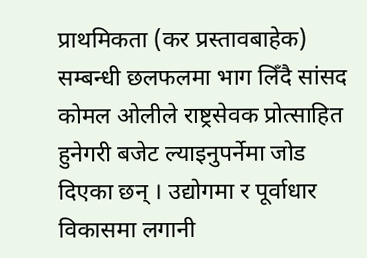प्राथमिकता (कर प्रस्तावबाहेक) सम्बन्धी छलफलमा भाग लिँदै सांसद कोमल ओलीले राष्ट्रसेवक प्रोत्साहित हुनेगरी बजेट ल्याइनुपर्नेमा जोड दिएका छन् । उद्योगमा र पूर्वाधार विकासमा लगानी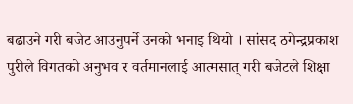बढाउने गरी बजेट आउनुपर्ने उनको भनाइ थियो । सांसद ठगेन्द्रप्रकाश पुरीले विगतको अनुभव र वर्तमानलाई आत्मसात् गरी बजेटले शिक्षा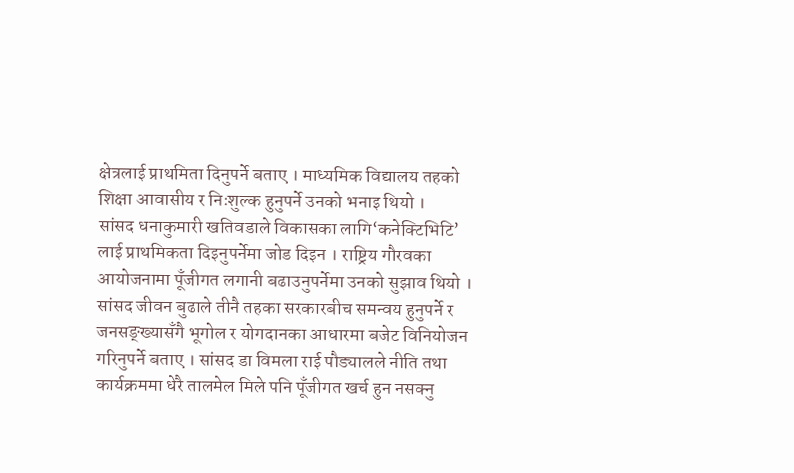क्षेत्रलाई प्राथमिता दिनुपर्ने बताए । माध्यमिक विद्यालय तहको शिक्षा आवासीय र निःशुल्क हुनुपर्ने उनको भनाइ थियो ।
सांसद धनाकुमारी खतिवडाले विकासका लागि‘कनेक्टिभिटि’ लाई प्राथमिकता दिइनुपर्नेमा जोड दिइन । राष्ट्रिय गौरवका आयोजनामा पूँजीगत लगानी बढाउनुपर्नेमा उनको सुझाव थियो । सांसद जीवन बुढाले तीनै तहका सरकारबीच समन्वय हुनुपर्ने र जनसङ्ख्यासँगै भूगोल र योगदानका आधारमा बजेट विनियोजन गरिनुपर्ने बताए । सांसद डा विमला राई पौड्यालले नीति तथा कार्यक्रममा धेरै तालमेल मिले पनि पूँजीगत खर्च हुन नसक्नु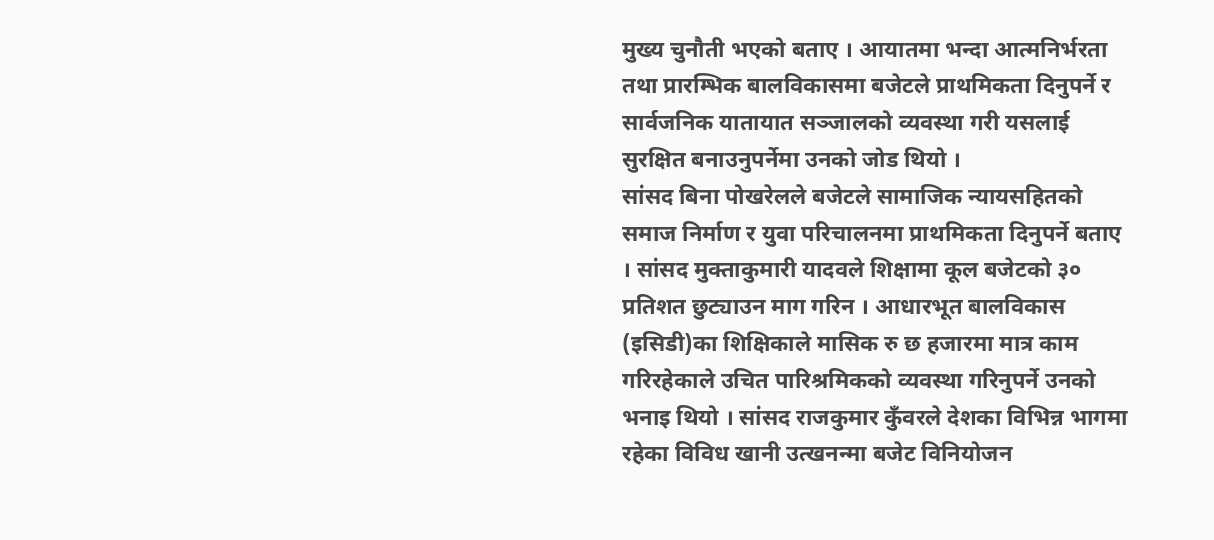मुख्य चुनौती भएको बताए । आयातमा भन्दा आत्मनिर्भरता तथा प्रारम्भिक बालविकासमा बजेटले प्राथमिकता दिनुपर्ने र सार्वजनिक यातायात सञ्जालको व्यवस्था गरी यसलाई सुरक्षित बनाउनुपर्नेमा उनको जोड थियो ।
सांसद बिना पोखरेलले बजेटले सामाजिक न्यायसहितको समाज निर्माण र युवा परिचालनमा प्राथमिकता दिनुपर्ने बताए । सांसद मुक्ताकुमारी यादवले शिक्षामा कूल बजेटको ३० प्रतिशत छुट्याउन माग गरिन । आधारभूत बालविकास (इसिडी)का शिक्षिकाले मासिक रु छ हजारमा मात्र काम गरिरहेकाले उचित पारिश्रमिकको व्यवस्था गरिनुपर्ने उनको भनाइ थियो । सांसद राजकुमार कुँवरले देशका विभिन्न भागमा रहेका विविध खानी उत्खनन्मा बजेट विनियोजन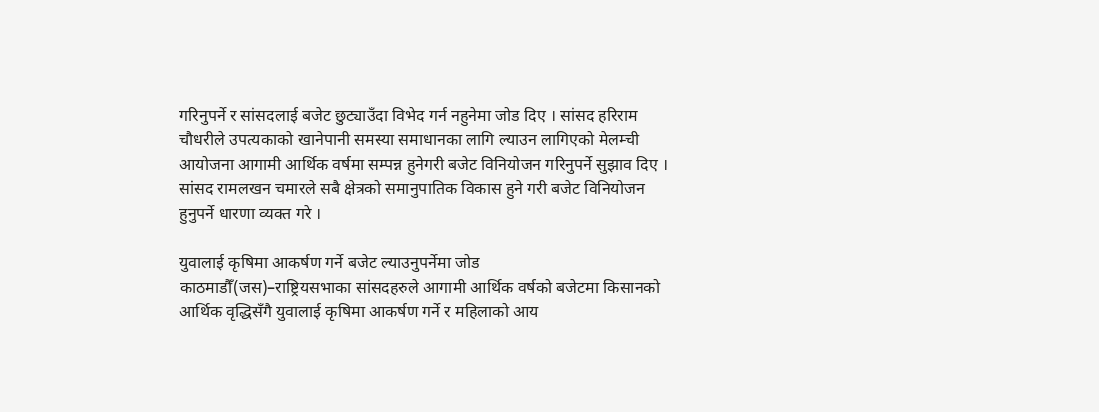गरिनुपर्ने र सांसदलाई बजेट छुट्याउँदा विभेद गर्न नहुनेमा जोड दिए । सांसद हरिराम चौधरीले उपत्यकाको खानेपानी समस्या समाधानका लागि ल्याउन लागिएको मेलम्ची आयोजना आगामी आर्थिक वर्षमा सम्पन्न हुनेगरी बजेट विनियोजन गरिनुपर्ने सुझाव दिए । सांसद रामलखन चमारले सबै क्षेत्रको समानुपातिक विकास हुने गरी बजेट विनियोजन हुनुपर्ने धारणा व्यक्त गरे ।

युवालाई कृषिमा आकर्षण गर्ने बजेट ल्याउनुपर्नेमा जोड
काठमाडौँ(जस)–राष्ट्रियसभाका सांसदहरुले आगामी आर्थिक वर्षको बजेटमा किसानको आर्थिक वृद्धिसँगै युवालाई कृषिमा आकर्षण गर्ने र महिलाको आय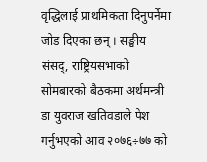वृद्धिलाई प्राथमिकता दिनुपर्नेमा जोड दिएका छन् । सङ्घीय संसद्, राष्ट्रियसभाको सोमबारको बैठकमा अर्थमन्त्री डा युवराज खतिवडाले पेश गर्नुभएको आव २०७६÷७७ को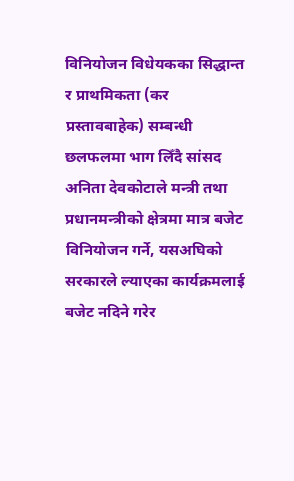विनियोजन विधेयकका सिद्धान्त र प्राथमिकता (कर प्रस्तावबाहेक) सम्बन्धी छलफलमा भाग लिँदै सांसद अनिता देवकोटाले मन्त्री तथा प्रधानमन्त्रीको क्षेत्रमा मात्र बजेट विनियोजन गर्ने, यसअघिको सरकारले ल्याएका कार्यक्रमलाई बजेट नदिने गरेर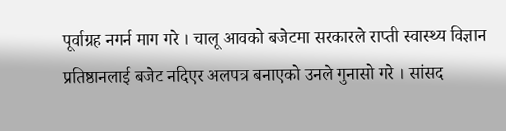पूर्वाग्रह नगर्न माग गरे । चालू आवको बजेटमा सरकारले राप्ती स्वास्थ्य विज्ञान प्रतिष्ठानलाई बजेट नदिएर अलपत्र बनाएको उनले गुनासो गरे । सांसद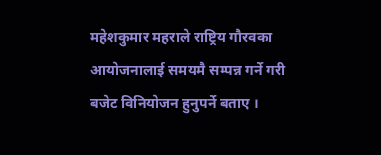महेशकुमार महराले राष्ट्रिय गौरवका आयोजनालाई समयमै सम्पन्न गर्ने गरी बजेट विनियोजन हुनुपर्ने बताए ।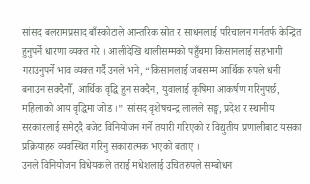सांसद बलरामप्रसाद बाँस्कोटाले आन्तरिक स्रोत र साधनलाई परिचालन गर्नतर्फ केन्द्रित हुनुपर्ने धारणा व्यक्त गरे । आलीदेखि थालीसम्मको पहुँचमा किसानलाई सहभागी गराउनुपर्ने भाव व्यक्त गर्दै उनले भने, “किसानलाई जबसम्म आर्थिक रुपले धनी बनाउन सक्दैनौँ, आर्थिक वृद्धि हुन सक्दैन, युवालाई कृषिमा आकर्षण गरिनुपर्छ, महिलाको आय वृद्धिमा जोड ।” सांसद वृशेषचन्द्र लालले सङ्घ, प्रदेश र स्थानीय सरकारलाई समेट्दै बजेट विनियोजन गर्ने तयारी गरिएको र विद्युतीय प्रणालीबाट यसका प्रक्रियाहरु व्यवस्थित गरिनु सकारात्मक भएको बताए ।
उनले विनियोजन विधेयकले तराई मधेशलाई उचितरुपले सम्बोधन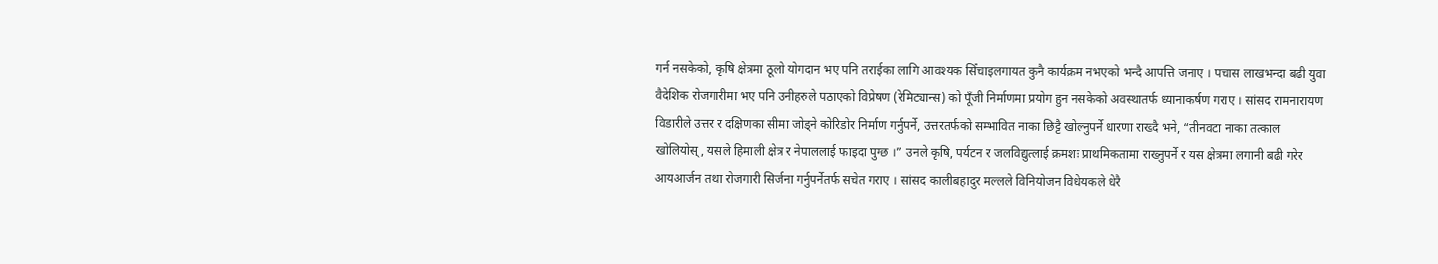गर्न नसकेको, कृषि क्षेत्रमा ठूलो योगदान भए पनि तराईका लागि आवश्यक सिँचाइलगायत कुनै कार्यक्रम नभएको भन्दै आपत्ति जनाए । पचास लाखभन्दा बढी युवा वैदेशिक रोजगारीमा भए पनि उनीहरुले पठाएको विप्रेषण (रेमिट्यान्स) को पूँजी निर्माणमा प्रयोग हुन नसकेको अवस्थातर्फ ध्यानाकर्षण गराए । सांसद रामनारायण विडारीले उत्तर र दक्षिणका सीमा जोड्ने कोरिडोर निर्माण गर्नुपर्ने, उत्तरतर्फको सम्भावित नाका छिट्टै खोल्नुपर्ने धारणा राख्दै भने, “तीनवटा नाका तत्काल खोलियोस्, यसले हिमाली क्षेत्र र नेपाललाई फाइदा पुग्छ ।” उनले कृषि, पर्यटन र जलविद्युत्लाई क्रमशः प्राथमिकतामा राख्नुपर्ने र यस क्षेत्रमा लगानी बढी गरेर आयआर्जन तथा रोजगारी सिर्जना गर्नुपर्नेतर्फ सचेत गराए । सांसद कालीबहादुर मल्लले विनियोजन विधेयकले धेरै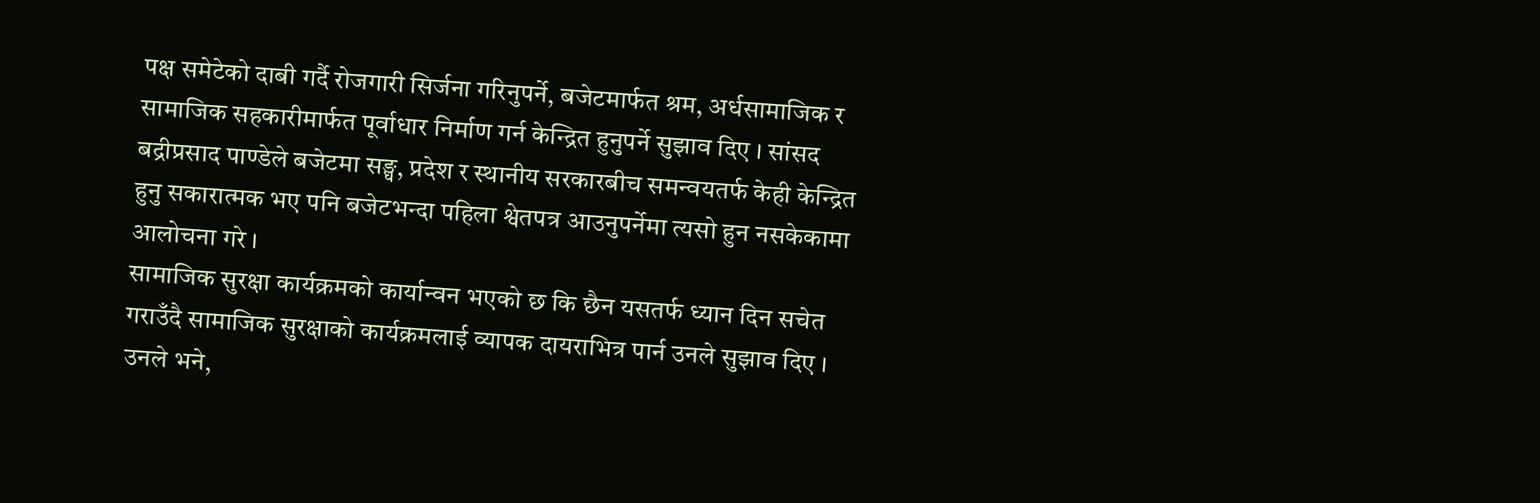पक्ष समेटेको दाबी गर्दै रोजगारी सिर्जना गरिनुपर्ने, बजेटमार्फत श्रम, अर्धसामाजिक र सामाजिक सहकारीमार्फत पूर्वाधार निर्माण गर्न केन्द्रित हुनुपर्ने सुझाव दिए । सांसद बद्रीप्रसाद पाण्डेले बजेटमा सङ्घ, प्रदेश र स्थानीय सरकारबीच समन्वयतर्फ केही केन्द्रित हुनु सकारात्मक भए पनि बजेटभन्दा पहिला श्वेतपत्र आउनुपर्नेमा त्यसो हुन नसकेकामा आलोचना गरे ।
सामाजिक सुरक्षा कार्यक्रमको कार्यान्वन भएको छ कि छैन यसतर्फ ध्यान दिन सचेत गराउँदै सामाजिक सुरक्षाको कार्यक्रमलाई व्यापक दायराभित्र पार्न उनले सुझाव दिए । उनले भने,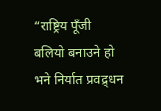“राष्ट्रिय पूँजी बलियो बनाउने हो भने निर्यात प्रवद्र्धन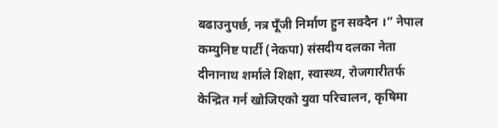बढाउनुपर्छ, नत्र पूँजी निर्माण हुन सक्दैन ।” नेपाल कम्युनिष्ट पार्टी (नेकपा) संसदीय दलका नेता दीनानाथ शर्माले शिक्षा, स्वास्थ्य, रोजगारीतर्फ केन्द्रित गर्न खोजिएको युवा परिचालन, कृषिमा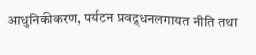आधुनिकीकरण, पर्यटन प्रवद्र्धनलगायत नीति तथा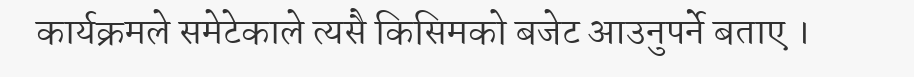कार्यक्रमले समेटेकाले त्यसै किसिमको बजेट आउनुपर्ने बताए ।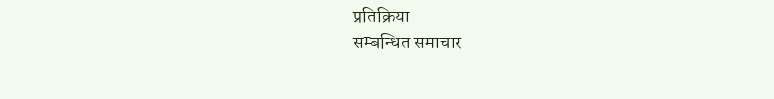प्रतिक्रिया
सम्बन्धित समाचार